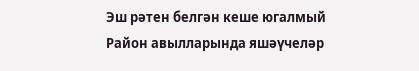Эш рәтен белгән кеше югалмый
Район авылларында яшәүчеләр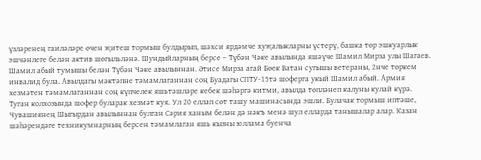үзләренең гаиләләре өчен җитеш тормыш булдырып, шәхси ярдәмче хуҗалыкларны үстерү, башка төр эшкуарлык эшчәнлеге белән актив шөгыльләнә. Шундыйларның берсе – Түбән Чәке авылында яшәүче Шамил Мирза улы Шагаев.
Шамил абый тумышы белән Түбән Чәке авылыннан. Әтисе Мирза агай Бөек Ватан сугышы ветераны, 2нче төркем инвалид була. Авылдагы мәктәпне тәмамлаганнан соң Буадагы СПТУ-15тә шоферга укый Шамил абый. Армия хезмәтен тәмамлаганнан соң күпчелек яшьтәшләре кебек шәһәргә китми, авылда төпләнеп калуны кулай күрә. Туган колхозында шофер буларак хезмәт куя. Ул 20 еллап сөт ташу машинасында эшли. Булачак тормыш иптәше, Чувашиянең Шыгырдан авылыннан булган Сәрия ханым белән дә нәкъ менә шул елларда танышалар алар. Казан шәһәрендәге техникумнарның берсен тәмамлаган яшь кызны юллама буенча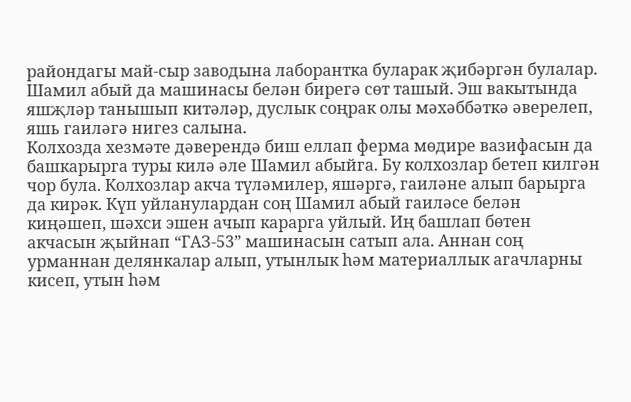райондагы май-сыр заводына лаборантка буларак җибәргән булалар. Шамил абый да машинасы белән бирегә сөт ташый. Эш вакытында яшҗләр танышып китәләр, дуслык соңрак олы мәхәббәткә әверелеп, яшь гаиләгә нигез салына.
Колхозда хезмәте дәверендә биш еллап ферма мөдире вазифасын да башкарырга туры килә әле Шамил абыйга. Бу колхозлар бетеп килгән чор була. Колхозлар акча түләмилер, яшәргә, гаиләне алып барырга да кирәк. Күп уйланулардан соң Шамил абый гаиләсе белән киңәшеп, шәхси эшен ачып карарга уйлый. Иң башлап бөтен акчасын җыйнап “ГАЗ-53” машинасын сатып ала. Аннан соң урманнан делянкалар алып, утынлык һәм материаллык агачларны кисеп, утын һәм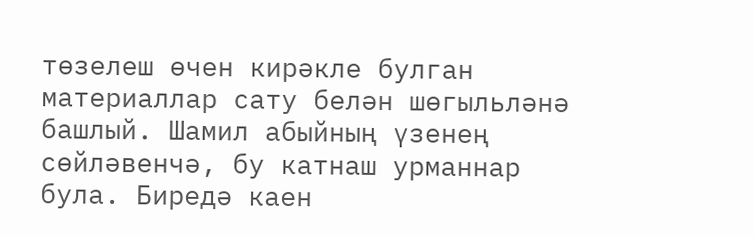төзелеш өчен кирәкле булган материаллар сату белән шөгыльләнә башлый. Шамил абыйның үзенең сөйләвенчә, бу катнаш урманнар була. Биредә каен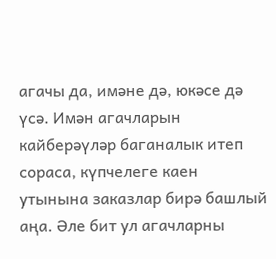агачы да, имәне дә, юкәсе дә үсә. Имән агачларын кайберәүләр баганалык итеп сораса, күпчелеге каен утынына заказлар бирә башлый аңа. Әле бит ул агачларны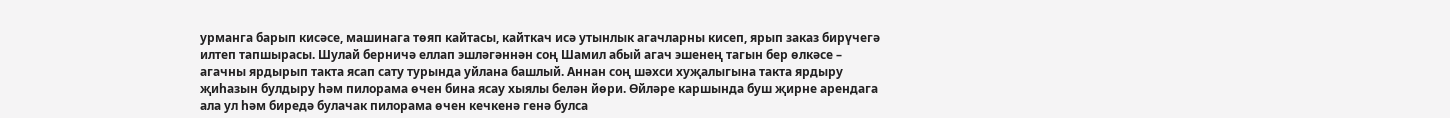урманга барып кисәсе, машинага төяп кайтасы, кайткач исә утынлык агачларны кисеп, ярып заказ бирүчегә илтеп тапшырасы. Шулай берничә еллап эшләгәннән соң Шамил абый агач эшенең тагын бер өлкәсе – агачны ярдырып такта ясап сату турында уйлана башлый. Аннан соң шәхси хуҗалыгына такта ярдыру җиһазын булдыру һәм пилорама өчен бина ясау хыялы белән йөри. Өйләре каршында буш җирне арендага ала ул һәм биредә булачак пилорама өчен кечкенә генә булса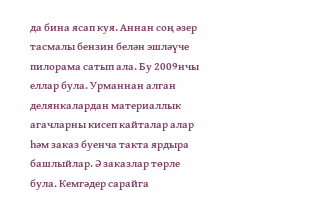да бина ясап куя. Аннан соң әзер тасмалы бензин белән эшләүче пилорама сатып ала. Бу 2009нчы еллар була. Урманнан алган делянкалардан материаллык агачларны кисеп кайталар алар һәм заказ буенча такта ярдыра башлыйлар. Ә заказлар төрле була. Кемгәдер сарайга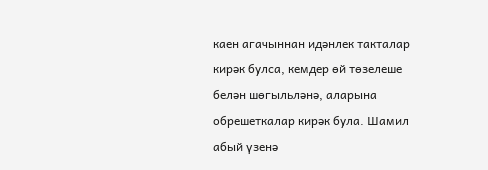каен агачыннан идәнлек такталар кирәк булса, кемдер өй төзелеше белән шөгыльләнә, аларына обрешеткалар кирәк була. Шамил абый үзенә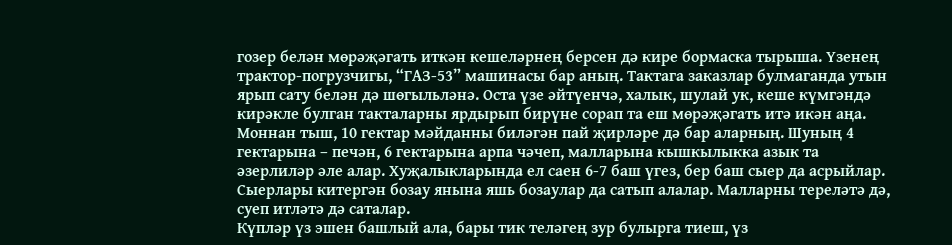гозер белән мөрәҗәгать иткән кешеләрнең берсен дә кире бормаска тырыша. Үзенең трактор-погрузчигы, “ГАЗ-53” машинасы бар аның. Тактага заказлар булмаганда утын ярып сату белән дә шөгыльләнә. Оста үзе әйтүенчә, халык, шулай ук, кеше күмгәндә кирәкле булган такталарны ярдырып бирүне сорап та еш мөрәҗәгать итә икән аңа.
Моннан тыш, 10 гектар мәйданны биләгән пай җирләре дә бар аларның. Шуның 4 гектарына – печән, 6 гектарына арпа чәчеп, малларына кышкылыкка азык та әзерлиләр әле алар. Хуҗалыкларында ел саен 6-7 баш үгез, бер баш сыер да асрыйлар. Сыерлары китергән бозау янына яшь бозаулар да сатып алалар. Малларны тереләтә дә, суеп итләтә дә саталар.
Күпләр үз эшен башлый ала, бары тик теләгең зур булырга тиеш, үз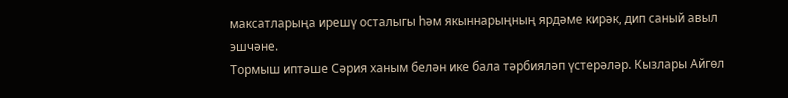максатларыңа ирешү осталыгы һәм якыннарыңның ярдәме кирәк, дип саный авыл эшчәне.
Тормыш иптәше Сәрия ханым белән ике бала тәрбияләп үстерәләр. Кызлары Айгөл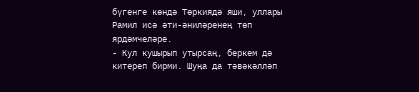бүгенге көндә Төркиядә яши, уллары Рамил исә әти-әниләренең төп ярдәмчеләре.
- Кул кушырып утырсаң, беркем дә китереп бирми. Шуңа да тәвәкәлләп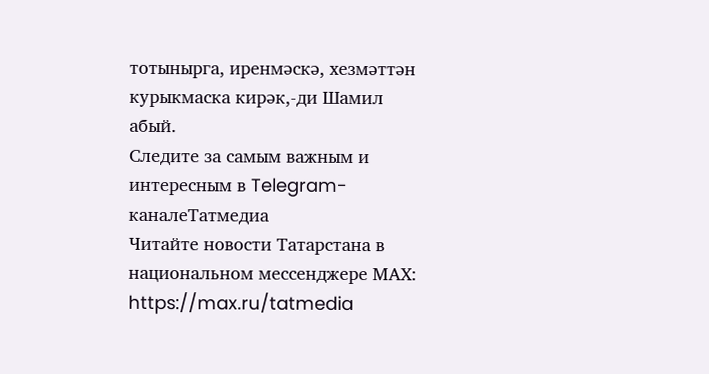тотынырга, иренмәскә, хезмәттән курыкмаска кирәк,-ди Шамил абый.
Следите за самым важным и интересным в Telegram-каналеТатмедиа
Читайте новости Татарстана в национальном мессенджере MАХ: https://max.ru/tatmedia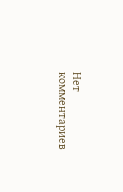Нет комментариев